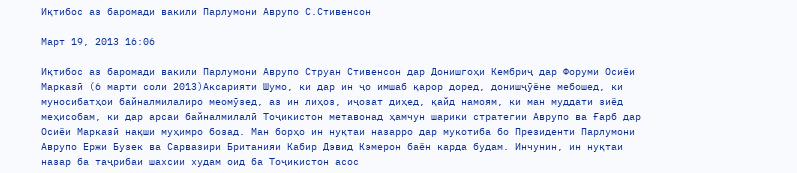Иқтибос аз баромади вакили Парлумони Аврупо С.Стивенсон

Март 19, 2013 16:06

Иқтибос аз баромади вакили Парлумони Аврупо Струан Стивенсон дар Донишгоҳи Кембриҷ дар Форуми Осиёи Марказӣ (6 марти соли 2013)Аксарияти Шумо, ки дар ин ҷо имшаб қарор доред, донишҷӯёне мебошед, ки муносибатҳои байналмилалиро меомӯзед, аз ин лиҳоз, иҷозат диҳед, қайд намоям, ки ман муддати зиёд меҳисобам, ки дар арсаи байналмилалӣ Тоҷикистон метавонад ҳамчун шарики стратегии Аврупо ва Ғарб дар Осиёи Марказӣ нақши муҳимро бозад. Ман борҳо ин нуқтаи назарро дар мукотиба бо Президенти Парлумони Аврупо Ержи Бузек ва Сарвазири Британияи Кабир Дэвид Кэмерон баён карда будам. Инчунин, ин нуқтаи назар ба таҷрибаи шахсии худам оид ба Тоҷикистон асос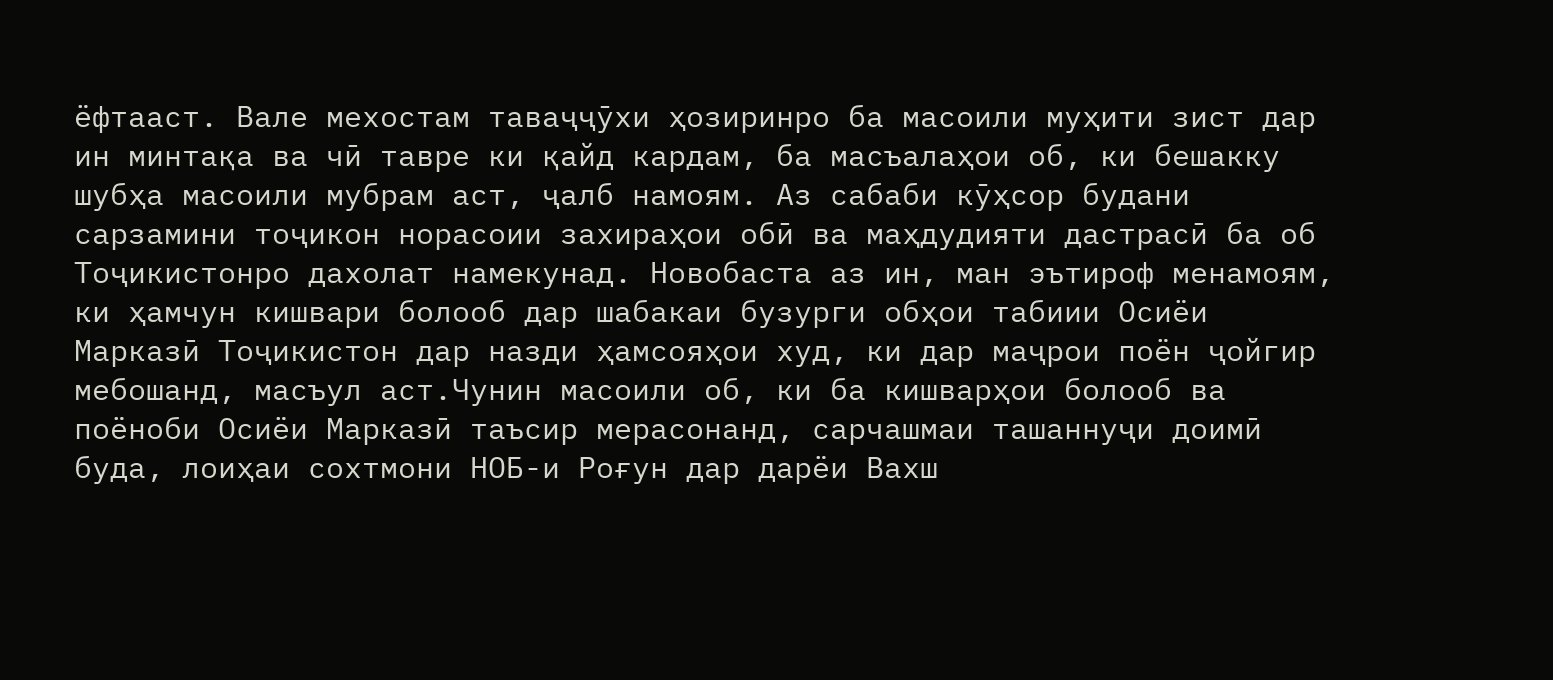ёфтааст. Вале мехостам таваҷҷӯхи ҳозиринро ба масоили муҳити зист дар ин минтақа ва чӣ тавре ки қайд кардам, ба масъалаҳои об, ки бешакку шубҳа масоили мубрам аст, ҷалб намоям. Аз сабаби кӯҳсор будани сарзамини тоҷикон норасоии захираҳои обӣ ва маҳдудияти дастрасӣ ба об Тоҷикистонро дахолат намекунад. Новобаста аз ин, ман эътироф менамоям, ки ҳамчун кишвари болооб дар шабакаи бузурги обҳои табиии Осиёи Марказӣ Тоҷикистон дар назди ҳамсояҳои худ, ки дар маҷрои поён ҷойгир мебошанд, масъул аст.Чунин масоили об, ки ба кишварҳои болооб ва поёноби Осиёи Марказӣ таъсир мерасонанд, сарчашмаи ташаннуҷи доимӣ буда, лоиҳаи сохтмони НОБ-и Роғун дар дарёи Вахш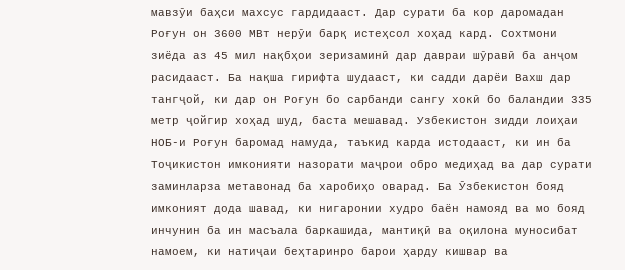мавзӯи баҳси махсус гардидааст. Дар сурати ба кор даромадан Роғун он 3600 МВт нерӯи барқ истеҳсол хоҳад кард. Сохтмони зиёда аз 45 мил нақбҳои зеризаминӣ дар давраи шӯравӣ ба анҷом расидааст. Ба нақша гирифта шудааст, ки садди дарёи Вахш дар тангҷой, ки дар он Роғун бо сарбанди сангу хокӣ бо баландии 335 метр ҷойгир хоҳад шуд, баста мешавад. Узбекистон зидди лоиҳаи НОБ-и Роғун баромад намуда, таъкид карда истодааст, ки ин ба Тоҷикистон имконияти назорати маҷрои обро медиҳад ва дар сурати заминларза метавонад ба харобиҳо оварад. Ба Ӯзбекистон бояд имконият дода шавад, ки нигаронии худро баён намояд ва мо бояд инчунин ба ин масъала баркашида, мантиқӣ ва оқилона муносибат намоем, ки натиҷаи беҳтаринро барои ҳарду кишвар ва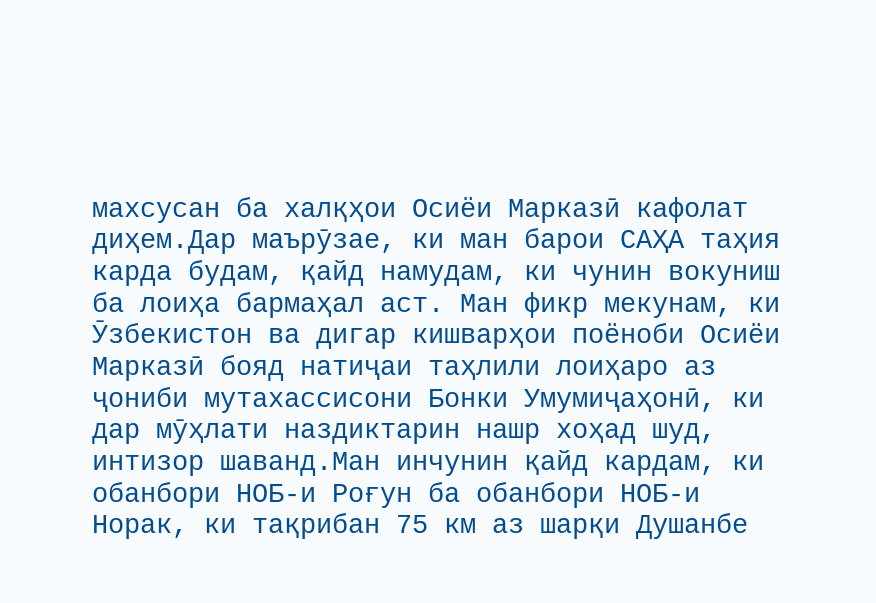махсусан ба халқҳои Осиёи Марказӣ кафолат диҳем.Дар маърӯзае, ки ман барои САҲА таҳия карда будам, қайд намудам, ки чунин вокуниш ба лоиҳа бармаҳал аст. Ман фикр мекунам, ки Ӯзбекистон ва дигар кишварҳои поёноби Осиёи Марказӣ бояд натиҷаи таҳлили лоиҳаро аз ҷониби мутахассисони Бонки Умумиҷаҳонӣ, ки дар мӯҳлати наздиктарин нашр хоҳад шуд, интизор шаванд.Ман инчунин қайд кардам, ки обанбори НОБ-и Роғун ба обанбори НОБ-и Норак, ки тақрибан 75 км аз шарқи Душанбе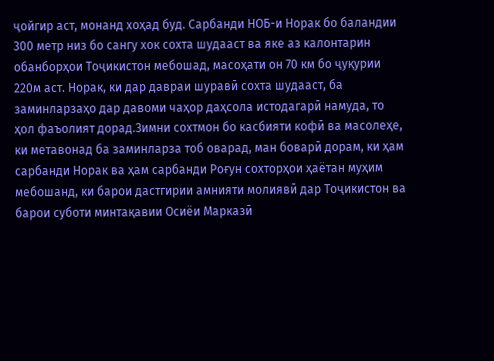ҷойгир аст, монанд хоҳад буд. Сарбанди НОБ-и Норак бо баландии 300 метр низ бо сангу хок сохта шудааст ва яке аз калонтарин обанборҳои Тоҷикистон мебошад, масоҳати он 70 км бо ҷуқурии 220м аст. Норак, ки дар давраи шуравӣ сохта шудааст, ба заминларзаҳо дар давоми чаҳор даҳсола истодагарӣ намуда, то ҳол фаъолият дорад.Зимни сохтмон бо касбияти кофӣ ва масолеҳе, ки метавонад ба заминларза тоб оварад, ман боварӣ дорам, ки ҳам сарбанди Норак ва ҳам сарбанди Роғун сохторҳои ҳаётан муҳим мебошанд, ки барои дастгирии амнияти молиявӣ дар Тоҷикистон ва барои суботи минтақавии Осиёи Марказӣ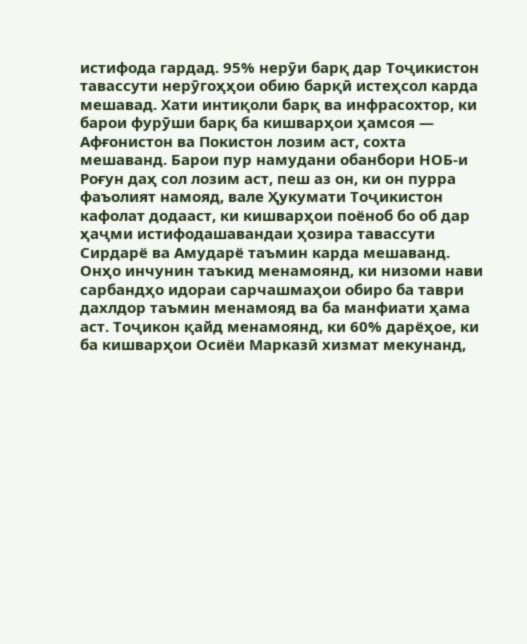истифода гардад. 95% нерӯи барқ дар Тоҷикистон тавассути нерӯгоҳҳои обию барқӣ истеҳсол карда мешавад. Хати интиқоли барқ ва инфрасохтор, ки барои фурӯши барқ ба кишварҳои ҳамсоя — Афғонистон ва Покистон лозим аст, сохта мешаванд. Барои пур намудани обанбори НОБ-и Роғун даҳ сол лозим аст, пеш аз он, ки он пурра фаъолият намояд, вале Ҳукумати Тоҷикистон кафолат додааст, ки кишварҳои поёноб бо об дар ҳаҷми истифодашавандаи ҳозира тавассути Сирдарё ва Амударё таъмин карда мешаванд. Онҳо инчунин таъкид менамоянд, ки низоми нави сарбандҳо идораи сарчашмаҳои обиро ба таври дахлдор таъмин менамояд ва ба манфиати ҳама аст. Тоҷикон қайд менамоянд, ки 60% дарёҳое, ки ба кишварҳои Осиёи Марказӣ хизмат мекунанд,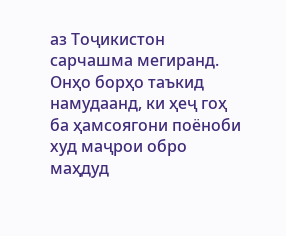аз Тоҷикистон сарчашма мегиранд. Онҳо борҳо таъкид намудаанд, ки ҳеҷ гоҳ ба ҳамсоягони поёноби худ маҷрои обро маҳдуд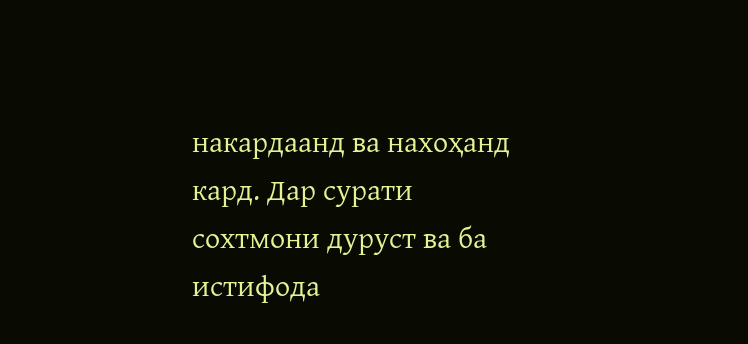накардаанд ва нахоҳанд кард. Дар сурати сохтмони дуруст ва ба истифода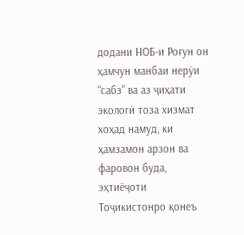додани НОБ-и Роғун он ҳамчун манбаи нерӯи “сабз” ва аз ҷиҳати экологӣ тоза хизмат хоҳад намуд, ки ҳамзамон арзон ва фаровон буда, эҳтиёҷоти Тоҷикистонро қонеъ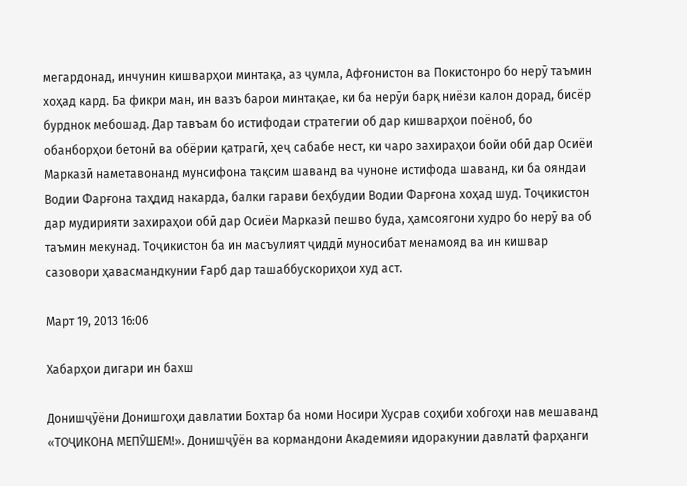мегардонад, инчунин кишварҳои минтақа, аз ҷумла, Афғонистон ва Покистонро бо нерӯ таъмин хоҳад кард. Ба фикри ман, ин вазъ барои минтақае, ки ба нерӯи барқ ниёзи калон дорад, бисёр бурднок мебошад. Дар тавъам бо истифодаи стратегии об дар кишварҳои поёноб, бо обанборҳои бетонӣ ва обёрии қатрагӣ, ҳеҷ сабабе нест, ки чаро захираҳои бойи обӣ дар Осиёи Марказӣ наметавонанд мунсифона тақсим шаванд ва чуноне истифода шаванд, ки ба ояндаи Водии Фарғона таҳдид накарда, балки гарави беҳбудии Водии Фарғона хоҳад шуд. Тоҷикистон дар мудирияти захираҳои обӣ дар Осиёи Марказӣ пешво буда, ҳамсоягони худро бо нерӯ ва об таъмин мекунад. Тоҷикистон ба ин масъулият ҷиддӣ муносибат менамояд ва ин кишвар сазовори ҳавасмандкунии Ғарб дар ташаббускориҳои худ аст.

Март 19, 2013 16:06

Хабарҳои дигари ин бахш

Донишҷӯёни Донишгоҳи давлатии Бохтар ба номи Носири Хусрав соҳиби хобгоҳи нав мешаванд
«ТОҶИКОНА МЕПӮШЕМ!». Донишҷӯён ва кормандони Академияи идоракунии давлатӣ фарҳанги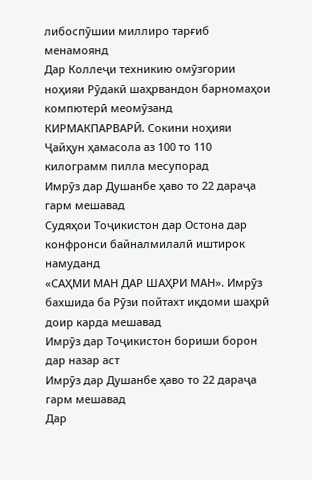либоспӯшии миллиро тарғиб менамоянд
Дар Коллеҷи техникию омӯзгории ноҳияи Рӯдакӣ шаҳрвандон барномаҳои компютерӣ меомӯзанд
КИРМАКПАРВАРӢ. Сокини ноҳияи Ҷайҳун ҳамасола аз 100 то 110 килограмм пилла месупорад
Имрӯз дар Душанбе ҳаво то 22 дараҷа гарм мешавад
Судяҳои Тоҷикистон дар Остона дар конфронси байналмилалӣ иштирок намуданд
«САҲМИ МАН ДАР ШАҲРИ МАН». Имрӯз бахшида ба Рӯзи пойтахт иқдоми шаҳрӣ доир карда мешавад
Имрӯз дар Тоҷикистон бориши борон дар назар аст
Имрӯз дар Душанбе ҳаво то 22 дараҷа гарм мешавад
Дар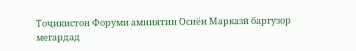Тоҷикистон Форуми амниятии Осиёи Марказӣ баргузор мегардад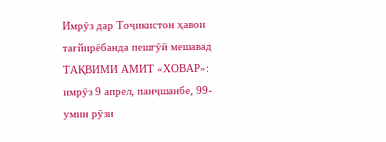Имрӯз дар Тоҷикистон ҳавои тағйирёбанда пешгӯӣ мешавад
ТАҚВИМИ АМИТ «ХОВАР»: имрӯз 9 апрел, панҷшанбе, 99-умин рӯзи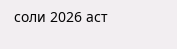соли 2026 аст